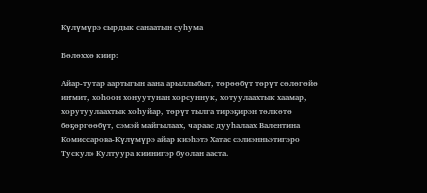Күлүмүрэ сырдык санаатын суһума

Бөлөххө киир:

Айар-тутар аартыгын аана арыллыбыт, төрөөбүт төрүт сөлөгөйө иҥмит, хоһоон хонуутунан хорсуннук, хотуулаахтык хаамар, хорутуулаахтык хоһуйар, төрүт тылга тирэҕирэн төлкөтө бөҕөргөөбүт, сэмэй майгылаах, чараас дууһалаах Валентина Комиссарова-Күлүмүрэ айар киэһэтэ Хатас сэлиэнньэтигэро Тускул» Култуура киинигэр буолан ааста.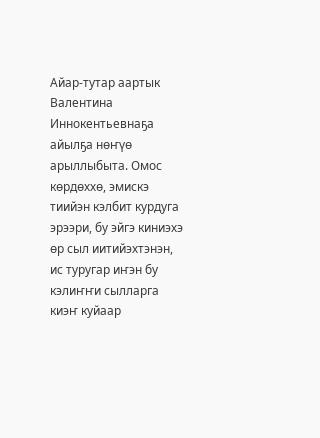Айар-тутар аартык Валентина Иннокентьевнаҕа айылҕа нөҥүө арыллыбыта. Омос көрдөххө, эмискэ тиийэн кэлбит курдуга эрээри, бу эйгэ киниэхэ өр сыл иитийэхтэнэн, ис туругар иҥэн бу кэлиҥҥи сылларга киэҥ куйаар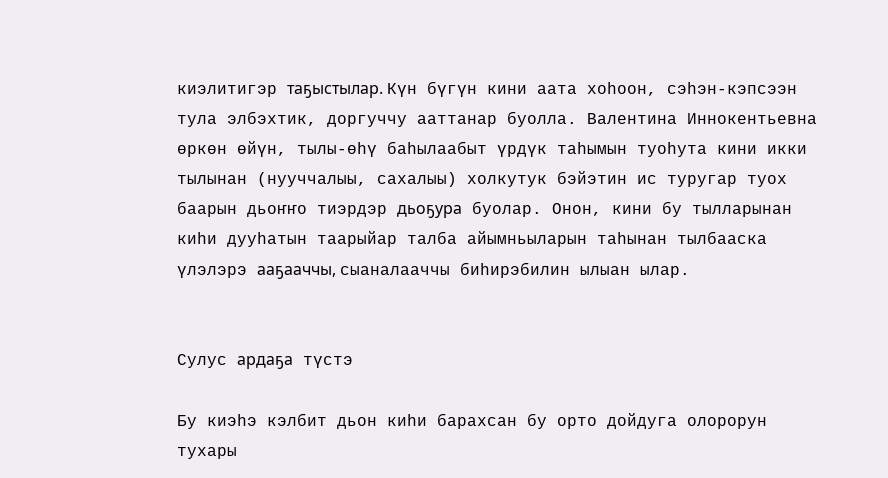киэлитигэр таҕыстылар. Күн бүгүн кини аата хоһоон, сэһэн-кэпсээн тула элбэхтик, доргуччу ааттанар буолла. Валентина Иннокентьевна өркөн өйүн, тылы-өһү баһылаабыт үрдүк таһымын туоһута кини икки тылынан (нууччалыы, сахалыы) холкутук бэйэтин ис туругар туох баарын дьоҥҥо тиэрдэр дьоҕура буолар. Онон, кини бу тылларынан киһи дууһатын таарыйар талба айымньыларын таһынан тылбааска үлэлэрэ ааҕааччы, сыаналааччы биһирэбилин ылыан ылар.


Сулус ардаҕа түстэ

Бу киэһэ кэлбит дьон киһи барахсан бу орто дойдуга олорорун тухары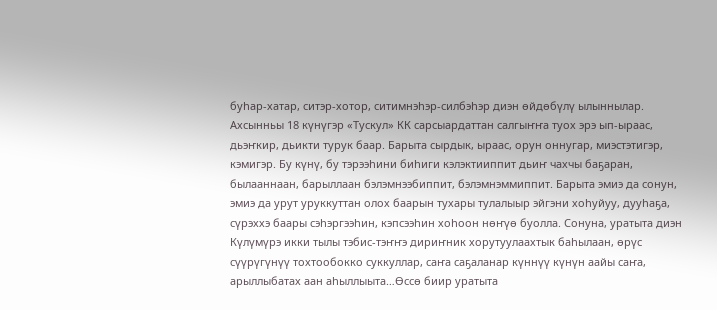буһар-хатар, ситэр-хотор, ситимнэһэр-силбэһэр диэн өйдөбүлү ылыннылар. Ахсынньы 18 күнүгэр «Тускул» КК сарсыардаттан салгыҥҥа туох эрэ ып-ыраас, дьэҥкир, дьикти турук баар. Барыта сырдык, ыраас, орун оннугар, миэстэтигэр, кэмигэр. Бу күнү, бу тэрээһини биһиги кэлэктииппит дьиҥ чахчы баҕаран, былааннаан, барыллаан бэлэмнээбиппит, бэлэмнэммиппит. Барыта эмиэ да сонун, эмиэ да урут уруккуттан олох баарын тухары тулалыыр эйгэни хоһуйуу, дууһаҕа, сүрэххэ баары сэһэргээһин, кэпсээһин хоһоон нөҥүө буолла. Сонуна, уратыта диэн Күлүмүрэ икки тылы тэбис-тэҥҥэ дириҥник хорутуулаахтык баһылаан, өрүс сүүрүгүнүү тохтообокко суккуллар, саҥа саҕаланар күннүү күнүн аайы саҥа, арыллыбатах аан аһыллыыта…Өссө биир уратыта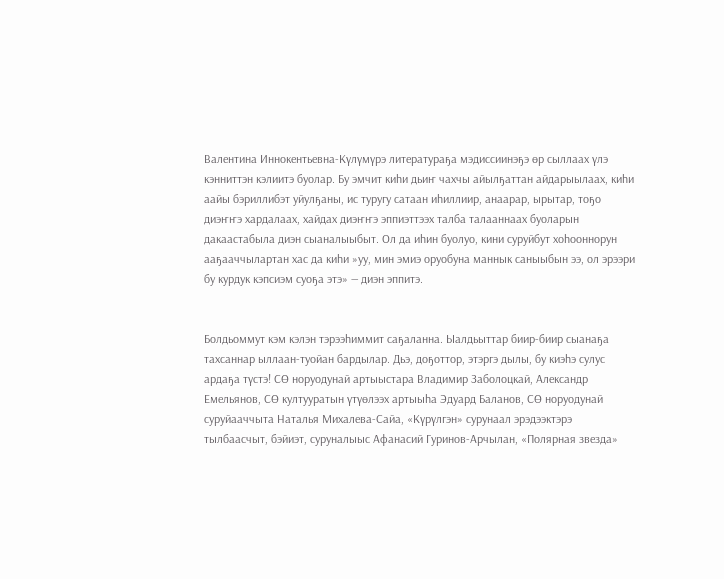Валентина Иннокентьевна-Күлүмүрэ литератураҕа мэдиссиинэҕэ өр сыллаах үлэ кэнниттэн кэлиитэ буолар. Бу эмчит киһи дьиҥ чахчы айылҕаттан айдарыылаах, киһи аайы бэриллибэт уйулҕаны, ис туругу сатаан иһиллиир, анаарар, ырытар, тоҕо диэҥҥэ хардалаах, хайдах диэҥҥэ эппиэттээх талба талааннаах буоларын дакаастабыла диэн сыаналыыбыт. Ол да иһин буолуо, кини суруйбут хоһооннорун ааҕааччылартан хас да киһи »уу, мин эмиэ оруобуна маннык саныыбын ээ, ол эрээри бу курдук кэпсиэм суоҕа этэ» — диэн эппитэ.


Болдьоммут кэм кэлэн тэрээһиммит саҕаланна. Ыалдьыттар биир-биир сыанаҕа тахсаннар ыллаан-туойан бардылар. Дьэ, доҕоттор, этэргэ дылы, бу киэһэ сулус ардаҕа түстэ! СӨ норуодунай артыыстара Владимир Заболоцкай, Александр Емельянов, СӨ култууратын үтүөлээх артыыһа Эдуард Баланов, СӨ норуодунай суруйааччыта Наталья Михалева-Сайа, «Күрүлгэн» сурунаал эрэдээктэрэ тылбаасчыт, бэйиэт, суруналыыс Афанасий Гуринов-Арчылан, «Полярная звезда»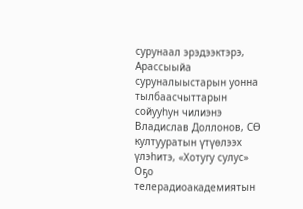сурунаал эрэдээктэрэ, Арассыыйа суруналыыстарын уонна тылбаасчыттарын сойууһун чилиэнэ Владислав Доллонов, СӨ култууратын үтүөлээх үлэһитэ, «Хотугу сулус» Оҕо телерадиоакадемиятын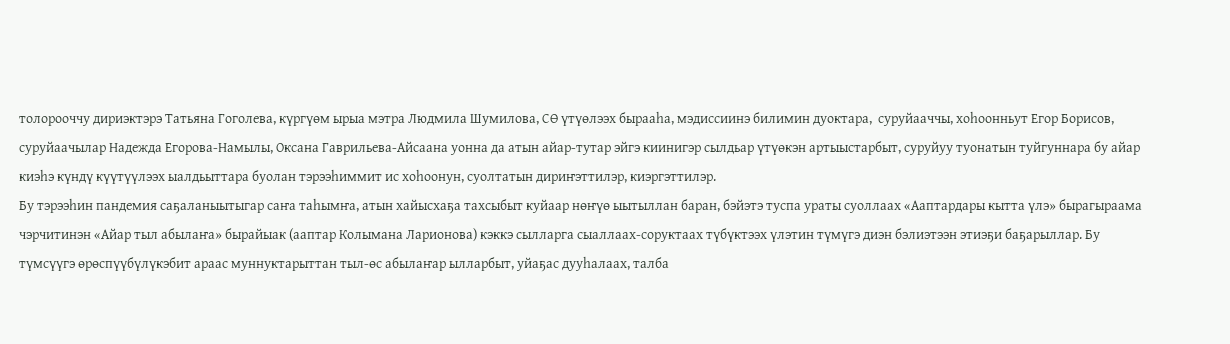толорооччу дириэктэрэ Татьяна Гоголева, күргүөм ырыа мэтра Людмила Шумилова, СӨ үтүөлээх бырааһа, мэдиссиинэ билимин дуоктара,  суруйааччы, хоһоонньут Егор Борисов, суруйаачылар Надежда Егорова-Намылы, Оксана Гаврильева-Айсаана уонна да атын айар-тутар эйгэ киинигэр сылдьар үтүөкэн артыыстарбыт, суруйуу туонатын туйгуннара бу айар киэһэ күндү күүтүүлээх ыалдьыттара буолан тэрээһиммит ис хоһоонун, суолтатын дириҥэттилэр, киэргэттилэр.
Бу тэрээһин пандемия саҕаланыытыгар саҥа таһымҥа, атын хайысхаҕа тахсыбыт куйаар нөҥүө ыытыллан баран, бэйэтэ туспа ураты суоллаах «Ааптардары кытта үлэ» бырагыраама чэрчитинэн «Айар тыл абылаҥа» бырайыак (ааптар Колымана Ларионова) кэккэ сылларга сыаллаах-соруктаах түбүктээх үлэтин түмүгэ диэн бэлиэтээн этиэҕи баҕарыллар. Бу түмсүүгэ өрөспүүбүлүкэбит араас муннуктарыттан тыл-өс абылаҥар ылларбыт, уйаҕас дууһалаах, талба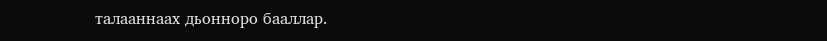талааннаах дьонноро бааллар.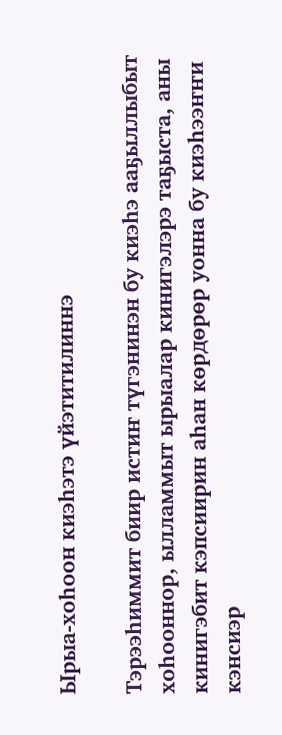Ырыа-хоһоон киэһэтэ үйэтитилиннэ

Тэрээһиммит биир истиҥ түгэнинэн бу киэһэ ааҕыллыбыт хоһооннор, ылламмыт ырыалар кинигэлэрэ таҕыста, аны кинигэбит кэпсиирин аһан көрдөрөр уонна бу киэһээҥҥи кэнсиэр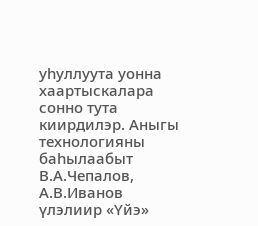уһуллуута уонна хаартыскалара сонно тута киирдилэр. Аныгы технологияны баһылаабыт В.А.Чепалов, А.В.Иванов үлэлиир «Үйэ»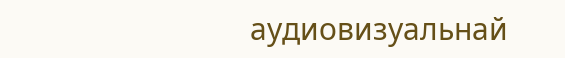аудиовизуальнай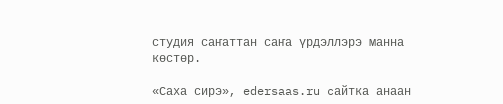студия саҥаттан саҥа үрдэллэрэ манна көстөр.

«Саха сирэ», edersaas.ru cайтка анаан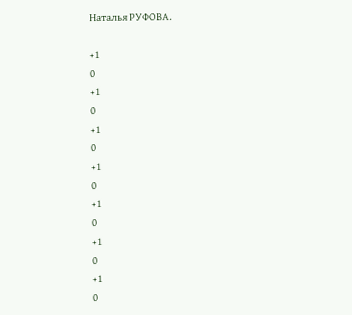Наталья РУФОВА.

+1
0
+1
0
+1
0
+1
0
+1
0
+1
0
+1
0